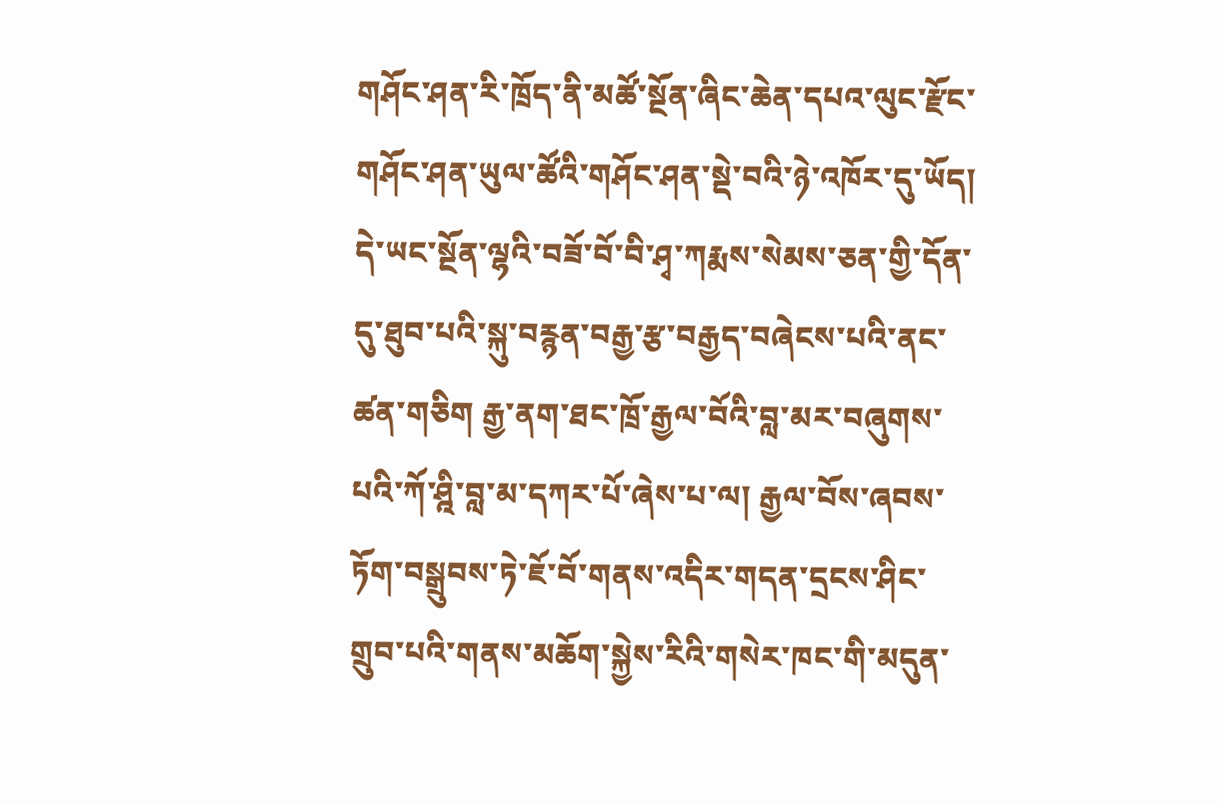གཤོང་ཤན་རི་ཁྲོད་ནི་མཚོ་སྔོན་ཞིང་ཆེན་དཔའ་ལུང་རྫོང་གཤོང་ཤན་ཡུལ་ཚོའི་གཤོང་ཤན་སྡེ་བའི་ཉེ་འཁོར་དུ་ཡོད།
དེ་ཡང་སྔོན་ལྷའི་བཟོ་བོ་བི་ཤྭ་ཀརྨས་སེམས་ཅན་གྱི་དོན་དུ་ཐུབ་པའི་སྐུ་བརྙན་བརྒྱ་རྩ་བརྒྱད་བཞེངས་པའི་ནང་ཚན་གཅིག རྒྱ་ནག་ཐང་ཁྲོ་རྒྱལ་བོའི་བླ་མར་བཞུགས་པའི་ཀོ་ཤྰི་བླ་མ་དཀར་པོ་ཞེས་པ་ལ། རྒྱལ་བོས་ཞབས་ཏོག་བསྒྲུབས་ཏེ་ཇོ་བོ་གནས་འདིར་གདན་དྲངས་ཤིང་གྲུབ་པའི་གནས་མཆོག་སྐྱེས་རིའི་གསེར་ཁང་གི་མདུན་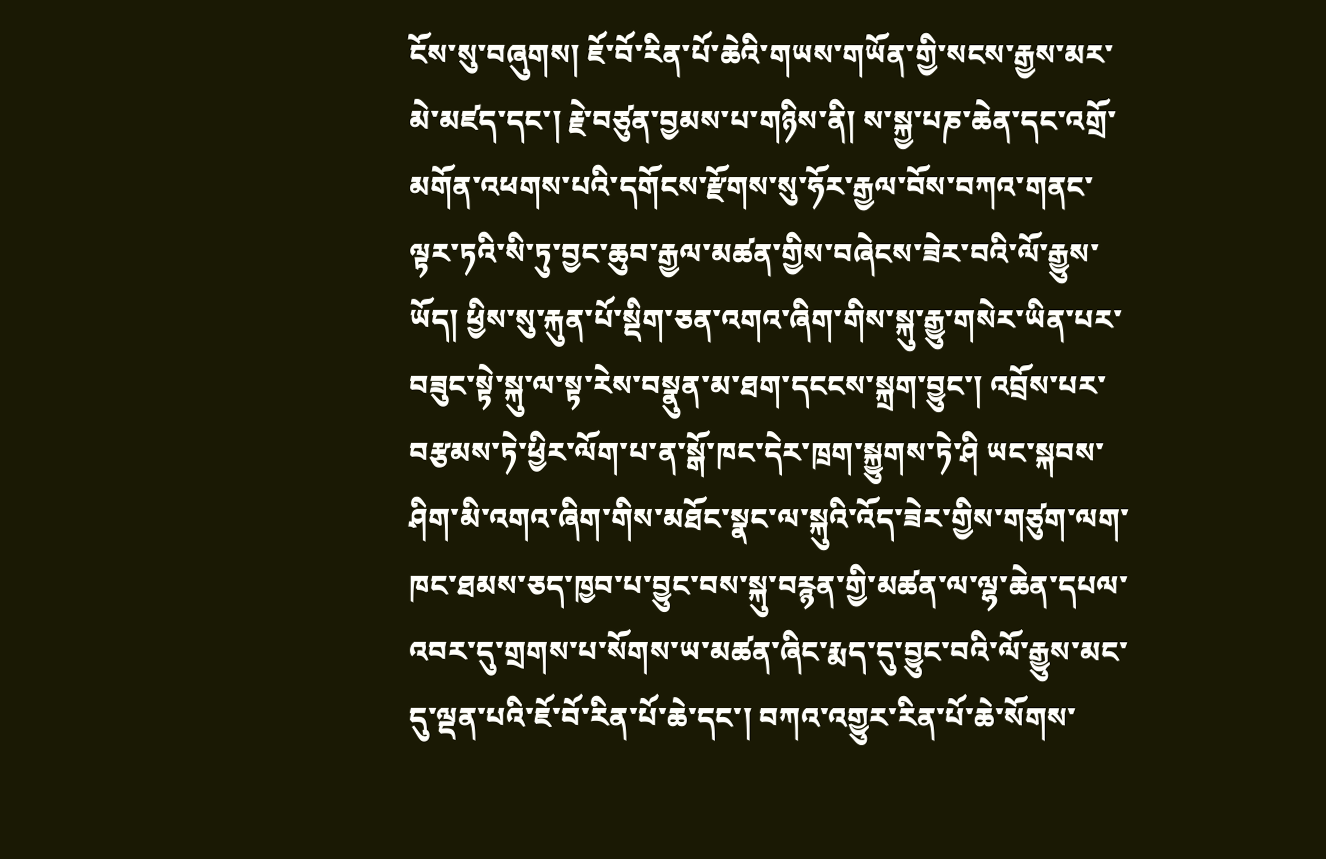ངོས་སུ་བཞུགས། ཇོ་བོ་རིན་པོ་ཆེའི་གཡས་གཡོན་གྱི་སངས་རྒྱས་མར་མེ་མཛད་དང་། རྗེ་བཙུན་བྱམས་པ་གཉིས་ནི། ས་སྐྱ་པཎ་ཆེན་དང་འགྲོ་མགོན་འཕགས་པའི་དགོངས་རྫོགས་སུ་ཧོར་རྒྱལ་བོས་བཀའ་གནང་ལྟར་ཏའི་སི་ཏུ་བྱང་ཆུབ་རྒྱལ་མཚན་གྱིས་བཞེངས་ཟེར་བའི་ལོ་རྒྱུས་ཡོད། ཕྱིས་སུ་རྐུན་པོ་སྡིག་ཅན་འགའ་ཞིག་གིས་སྐུ་རྒྱུ་གསེར་ཡིན་པར་བཟུང་སྟེ་སྐུ་ལ་སྟ་རེས་བསྣུན་མ་ཐག་དངངས་སྐྲག་བྱུང་། འབྲོས་པར་བརྩམས་ཏེ་ཕྱིར་ལོག་པ་ན་སྒོ་ཁང་དེར་ཁྲག་སྐྱུགས་ཏེ་ཤི ཡང་སྐབས་ཤིག་མི་འགའ་ཞིག་གིས་མཐོང་སྣང་ལ་སྐུའི་འོད་ཟེར་གྱིས་གཙུག་ལག་ཁང་ཐམས་ཅད་ཁྱབ་པ་བྱུང་བས་སྐུ་བརྙན་གྱི་མཚན་ལ་ལྷ་ཆེན་དཔལ་འབར་དུ་གྲགས་པ་སོགས་ཡ་མཚན་ཞིང་རྨད་དུ་བྱུང་བའི་ལོ་རྒྱུས་མང་དུ་ལྡན་པའི་ཇོ་བོ་རིན་པོ་ཆེ་དང་། བཀའ་འགྱུར་རིན་པོ་ཆེ་སོགས་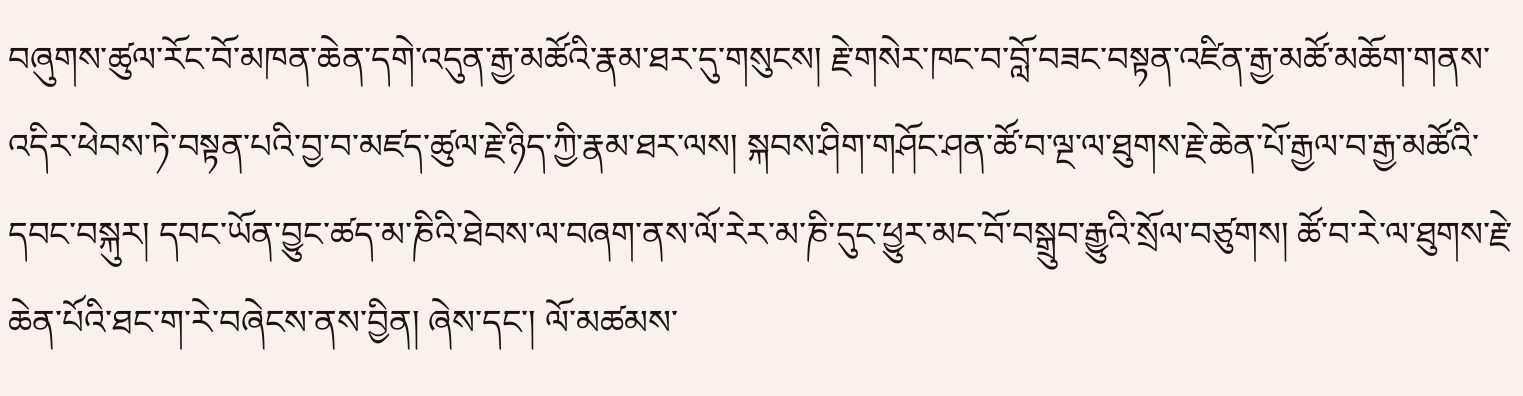བཞུགས་ཚུལ་རོང་བོ་མཁན་ཆེན་དགེ་འདུན་རྒྱ་མཚོའི་རྣམ་ཐར་དུ་གསུངས། རྗེ་གསེར་ཁང་བ་བློ་བཟང་བསྟན་འཛིན་རྒྱ་མཚོ་མཆོག་གནས་འདིར་ཕེབས་ཏེ་བསྟན་པའི་བྱ་བ་མཛད་ཚུལ་རྗེ་ཉིད་ཀྱི་རྣམ་ཐར་ལས། སྐབས་ཤིག་གཤོང་ཤན་ཚོ་བ་ལྔ་ལ་ཐུགས་རྗེ་ཆེན་པོ་རྒྱལ་བ་རྒྱ་མཚོའི་དབང་བསྐུར། དབང་ཡོན་བྱུང་ཚད་མ་ཎིའི་ཐེབས་ལ་བཞག་ནས་ལོ་རེར་མ་ཎི་དུང་ཕྱུར་མང་བོ་བསྒྲུབ་རྒྱུའི་སྲོལ་བཙུགས། ཚོ་བ་རེ་ལ་ཐུགས་རྗེ་ཆེན་པོའི་ཐང་ག་རེ་བཞེངས་ནས་བྱིན། ཞེས་དང་། ལོ་མཚམས་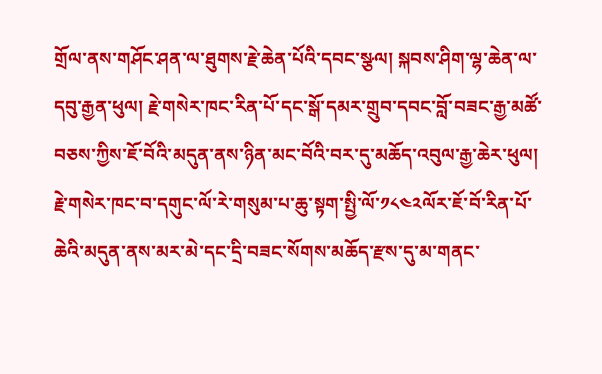གྲོལ་ནས་གཤོང་ཤན་ལ་ཐུགས་རྗེ་ཆེན་པོའི་དབང་སྩལ། སྐབས་ཤིག་ལྷ་ཆེན་ལ་དབུ་རྒྱན་ཕུལ། རྗེ་གསེར་ཁང་རིན་པོ་དང་སྒོ་དམར་གྲུབ་དབང་བློ་བཟང་རྒྱ་མཚོ་བཅས་ཀྱིས་ཇོ་བོའི་མདུན་ནས་ཉིན་མང་བོའི་བར་དུ་མཆོད་འབུལ་རྒྱ་ཆེར་ཕུལ། རྗེ་གསེར་ཁང་བ་དགུང་ལོ་རེ་གསུམ་པ་ཆུ་སྟག་སྤྱི་ལོ་༡༨༤༢ལོར་ཇོ་བོ་རིན་པོ་ཆེའི་མདུན་ནས་མར་མེ་དང་དྲི་བཟང་སོགས་མཆོད་རྫས་དུ་མ་གནང་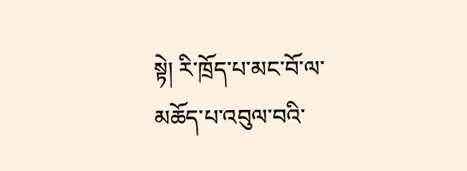སྟེ། རི་ཁྲོད་པ་མང་བོ་ལ་མཆོད་པ་འབུལ་བའི་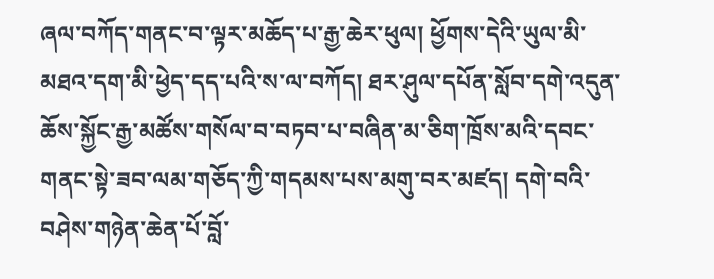ཞལ་བཀོད་གནང་བ་ལྟར་མཆོད་པ་རྒྱ་ཆེར་ཕུལ། ཕྱོགས་དེའི་ཡུལ་མི་མཐའ་དག་མི་ཕྱེད་དད་པའི་ས་ལ་བཀོད། ཐར་ཤུལ་དཔོན་སློབ་དགེ་འདུན་ཆོས་སྐྱོང་རྒྱ་མཚོས་གསོལ་བ་བཏབ་པ་བཞིན་མ་ཅིག་ཁྲོས་མའི་དབང་གནང་སྟེ་ཟབ་ལམ་གཅོད་ཀྱི་གདམས་པས་མགུ་བར་མཛད། དགེ་བའི་བཤེས་གཉེན་ཆེན་པོ་བློ་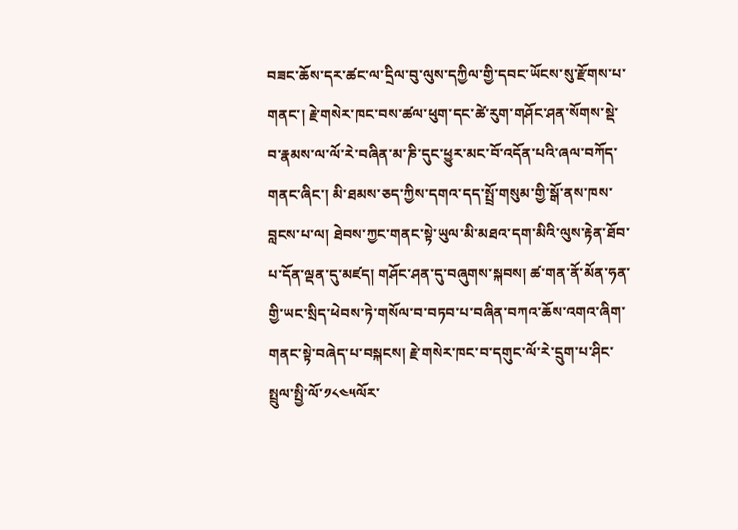བཟང་ཆོས་དར་ཚང་ལ་དྲིལ་བུ་ལུས་དཀྱིལ་གྱི་དབང་ཡོངས་སུ་རྫོགས་པ་གནང་། རྗེ་གསེར་ཁང་བས་ཚལ་ཕུག་དང་ཚེ་རུག་གཤོང་ཤན་སོགས་སྡེ་བ་རྣམས་ལ་ལོ་རེ་བཞིན་མ་ཎི་དུང་ཕྱུར་མང་བོ་འདོན་པའི་ཞལ་བཀོད་གནང་ཞིང་། མི་ཐམས་ཅད་ཀྱིས་དགའ་དད་སྤྲོ་གསུམ་གྱི་སྒོ་ནས་ཁས་བླངས་པ་ལ། ཐེབས་ཀྱང་གནང་སྟེ་ཡུལ་མི་མཐའ་དག་མིའི་ལུས་རྟེན་ཐོབ་པ་དོན་ལྡན་དུ་མཛད། གཤོང་ཤན་དུ་བཞུགས་སྐབས། ཚ་གན་ནོ་མོན་ཧན་གྱི་ཡང་སྲིད་ཕེབས་ཏེ་གསོལ་བ་བཏབ་པ་བཞིན་བཀའ་ཆོས་འགའ་ཞིག་གནང་སྟེ་བཞེད་པ་བསྐངས། རྗེ་གསེར་ཁང་བ་དགུང་ལོ་རེ་དྲུག་པ་ཤིང་སྤྲུལ་སྤྱི་ལོ་༡༨༤༥ལོར་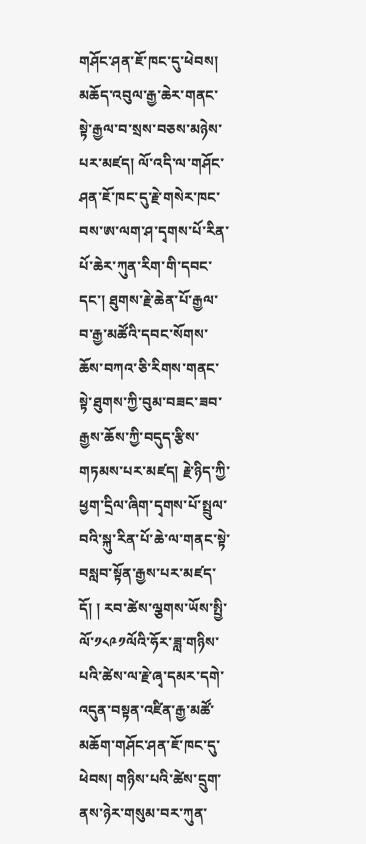གཤོང་ཤན་ཇོ་ཁང་དུ་ཕེབས། མཆོད་འབུལ་རྒྱ་ཆེར་གནང་སྟེ་རྒྱལ་བ་སྲས་བཅས་མཉེས་པར་མཛད། ལོ་འདི་ལ་གཤོང་ཤན་ཇོ་ཁང་དུ་རྗེ་གསེར་ཁང་བས་ཨ་ལག་ཤ་དྭགས་པོ་རིན་པོ་ཆེར་ཀུན་རིག་གི་དབང་དང་། ཐུགས་རྗེ་ཆེན་པོ་རྒྱལ་བ་རྒྱ་མཚོའི་དབང་སོགས་ཆོས་བཀའ་ཅི་རིགས་གནང་སྟེ་ཐུགས་ཀྱི་བུམ་བཟང་ཟབ་རྒྱས་ཆོས་ཀྱི་བདུད་རྩིས་གཏམས་པར་མཛད། རྗེ་ཉིད་ཀྱི་ཕྱག་དྲིལ་ཞིག་དྭགས་པོ་སྤྲུལ་བའི་སྐུ་རིན་པོ་ཆེ་ལ་གནང་སྟེ་བསླབ་སྟོན་རྒྱས་པར་མཛད་དོ། ། རབ་ཚེས་ལྕགས་ཡོས་སྤྱི་ལོ་༡༨༩༡ལོའི་ཧོར་ཟླ་གཉིས་པའི་ཚེས་ལ་རྗེ་ཞྭ་དམར་དགེ་འདུན་བསྟན་འཛིན་རྒྱ་མཚོ་མཆོག་གཤོང་ཤན་ཇོ་ཁང་དུ་ཕེབས། གཉིས་པའི་ཚེས་དྲུག་ནས་ཉེར་གསུམ་བར་ཀུན་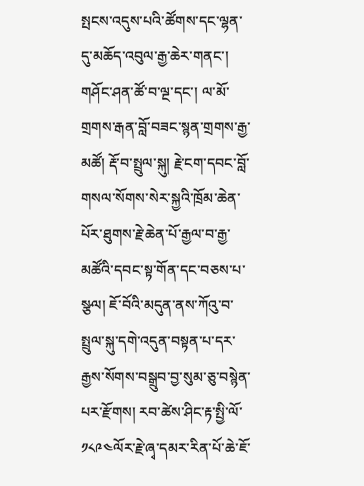སྤངས་འདུས་པའི་ཚོགས་དང་ལྷན་དུ་མཆོད་འབུལ་རྒྱ་ཆེར་གནང་། གཤོང་ཤན་ཚོ་བ་ལྔ་དང་། ལ་མོ་གྲགས་རྒན་བློ་བཟང་སྙན་གྲགས་རྒྱ་མཚོ། རྡོ་བ་སྤྲུལ་སྐུ། རྗེ་ངག་དབང་བློ་གསལ་སོགས་སེར་སྐྱའི་ཁྲོམ་ཆེན་པོར་ཐུགས་རྗེ་ཆེན་པོ་རྒྱལ་བ་རྒྱ་མཚོའི་དབང་སྟ་གོན་དང་བཅས་པ་སྩལ། ཇོ་བོའི་མདུན་ནས་ཀོའུ་བ་སྤྲུལ་སྐུ་དགེ་འདུན་བསྟན་པ་དར་རྒྱས་སོགས་བསྒྲུབ་བྱ་སུམ་ཅུ་བསྙེན་པར་རྫོགས། རབ་ཚེས་ཤིང་རྟ་སྤྱི་ལོ་༡༨༩༤ལོར་རྗེ་ཞྭ་དམར་རིན་པོ་ཆེ་ཇོ་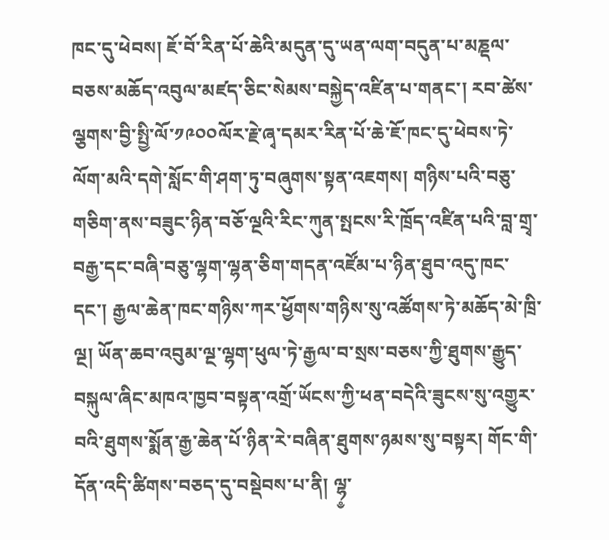ཁང་དུ་ཕེབས། ཇོ་བོ་རིན་པོ་ཆེའི་མདུན་དུ་ཡན་ལག་བདུན་པ་མཎྡལ་བཅས་མཆོད་འབུལ་མཛད་ཅིང་སེམས་བསྐྱེད་འཛིན་པ་གནང་། རབ་ཚེས་ལྕགས་བྱི་སྤྱི་ལོ་༡༩༠༠ལོར་རྗེ་ཞྭ་དམར་རིན་པོ་ཆེ་ཇོ་ཁང་དུ་ཕེབས་ཏེ་ལོག་མའི་དགེ་སློང་གི་ཤག་ཏུ་བཞུགས་སྟན་འཇགས། གཉིས་པའི་བཅུ་གཅིག་ནས་བཟུང་ཉིན་བཅོ་ལྔའི་རིང་ཀུན་སྤངས་རི་ཁྲོད་འཛིན་པའི་བླ་གྲྭ་བརྒྱ་དང་བཞི་བཅུ་ལྷག་ལྷན་ཅིག་གདན་འཛོམ་པ་ཉིན་ཐུབ་འདུ་ཁང་དང་། རྒྱལ་ཆེན་ཁང་གཉིས་ཀར་ཕྱོགས་གཉིས་སུ་འཚོགས་ཏེ་མཆོད་མེ་ཁྲི་ལྔ། ཡོན་ཆབ་འབུམ་ལྔ་ལྷག་ཕུལ་ཏེ་རྒྱལ་བ་སྲས་བཅས་ཀྱི་ཐུགས་རྒྱུད་བསྐུལ་ཞིང་མཁའ་ཁྱབ་བསྟན་འགྲོ་ཡོངས་ཀྱི་ཕན་བདེའི་ཟུངས་སུ་འགྱུར་བའི་ཐུགས་སྨོན་རྒྱ་ཆེན་པོ་ཉིན་རེ་བཞིན་ཐུགས་ཉམས་སུ་བསྟར། གོང་གི་དོན་འདི་ཚིགས་བཅད་དུ་བསྡེབས་པ་ནི། ལྷ༵་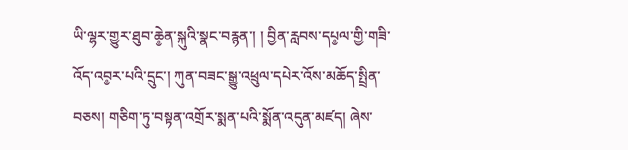ཡི་ལྷར་གྱུར་ཐུབ་ཆེ༵ན་སྐུའི་སྣང་བརྙན་། ། བྱིན་རླབས་དཔ༵ལ་གྱི་གཟི་འོད་འབ༵ར་པའི་དྲུང་། ཀུན་བཟང་སྒྱུ་འཕྲུལ་དཔེར་འོས་མཆོད་སྤྲིན་བཅས། གཅིག་ཏུ་བསྟན་འགྲོར་སྨན་པའི་སྨོན་འདུན་མཛད། ཞེས་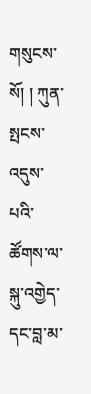གསུངས་སོ། ། ཀུན་སྤངས་འདུས་པའི་ཚོགས་ལ་སྐུ་འགྱེད་དང་བླ་མ་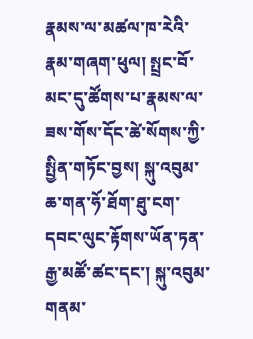རྣམས་ལ་མཚལ་ཁ་རེའི་རྣམ་གཞག་ཕུལ། སྤྲང་བོ་མང་དུ་ཚོགས་པ་རྣམས་ལ་ཟས་གོས་དོང་ཚེ་སོགས་ཀྱི་སྤྱིན་གཏོང་བྱས། སྐུ་འབུམ་ཆ་གན་ཧོ་ཐོག་ཐུ་ངག་དབང་ལུང་རྟོགས་ཡོན་ཏན་རྒྱ་མཚོ་ཚང་དང་། སྐུ་འབུམ་གནམ་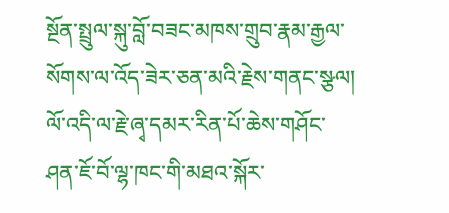སྔོན་སྤྲུལ་སྐུ་བློ་བཟང་མཁས་གྲུབ་རྣམ་རྒྱལ་སོགས་ལ་འོད་ཟེར་ཅན་མའི་རྗེས་གནང་སྩལ། ལོ་འདི་ལ་རྗེ་ཞྭ་དམར་རིན་པོ་ཆེས་གཤོང་ཤན་ཇོ་བོ་ལྷ་ཁང་གི་མཐའ་སྐོར་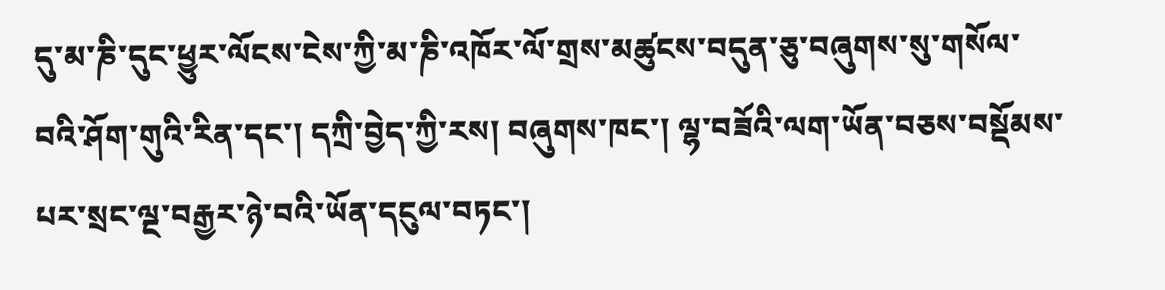དུ་མ་ཎི་དུང་ཕྱུར་ལོངས་ངེས་ཀྱི་མ་ཎི་འཁོར་ལོ་གྲས་མཚུངས་བདུན་ཅུ་བཞུགས་སུ་གསོལ་བའི་ཤོག་གུའི་རིན་དང་། དཀྲི་བྱེད་ཀྱི་རས། བཞུགས་ཁང་། ལྷ་བཟོའི་ལག་ཡོན་བཅས་བསྡོམས་པར་སྲང་ལྔ་བརྒྱར་ཉེ་བའི་ཡོན་དངུལ་བཏང་།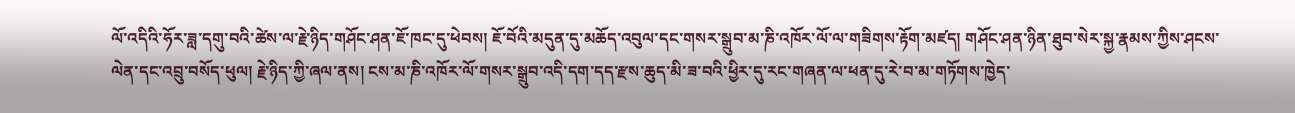ལོ་འདིའི་ཧོར་ཟླ་དགུ་བའི་ཚེས་ལ་རྗེ་ཉིད་གཤོང་ཤན་ཇོ་ཁང་དུ་ཕེབས། ཇོ་བོའི་མདུན་དུ་མཆོད་འབུལ་དང་གསར་སྒྲུབ་མ་ཎི་འཁོར་ལོ་ལ་གཟིགས་རྟོག་མཛད། གཤོང་ཤན་ཉིན་ཐུབ་སེར་སྐྱ་རྣམས་ཀྱིས་ཤངས་ལེན་དང་འབྲུ་བསོད་ཕུལ། རྗེ་ཉིད་ཀྱི་ཞལ་ནས། ངས་མ་ཎི་འཁོར་ལོ་གསར་སྒྲུབ་འདི་དག་དད་རྫས་ཆུད་མི་ཟ་བའི་ཕྱིར་དུ་རང་གཞན་ལ་ཕན་དུ་རེ་བ་མ་གཏོགས་ཁྱེད་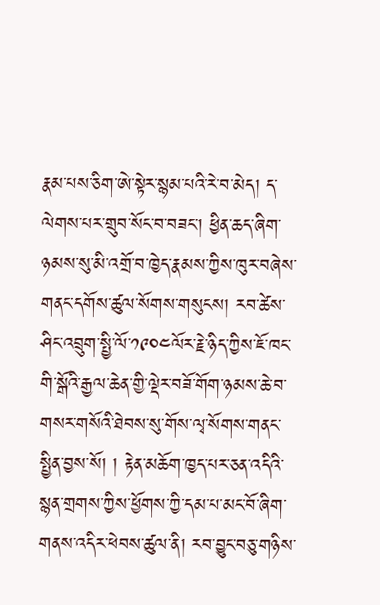རྣམ་པས་ཅིག་ཨེ་སྟེར་སྙམ་པའི་རེ་བ་མེད། ད་ལེགས་པར་གྲུབ་སོང་བ་བཟང་། ཕྱིན་ཆད་ཞིག་ཉམས་སུ་མི་འགྲོ་བ་ཁྱེད་རྣམས་ཀྱིས་ཁུར་བཞེས་གནང་དགོས་ཚུལ་སོགས་གསུངས། རབ་ཚེས་ཤིང་འབྲུག་སྤྱི་ལོ་༡༩༠༤ལོར་རྗེ་ཉིད་ཀྱིས་ཇོ་ཁང་གི་སྒོའི་རྒྱལ་ཆེན་གྱི་ལྡེར་བཟོ་གོག་ཉམས་ཆེ་བ་གསར་གསོའི་ཐེབས་སུ་གོས་ལྭ་སོགས་གནང་སྤྱིན་བྱས་སོ། ། རྟེན་མཆོག་ཁྱད་པར་ཅན་འདིའི་སྙན་གྲགས་ཀྱིས་ཕྱོགས་ཀྱི་དམ་པ་མང་བོ་ཞིག་གནས་འདིར་ཕེབས་ཚུལ་ནི། རབ་བྱུང་བཅུ་གཉིས་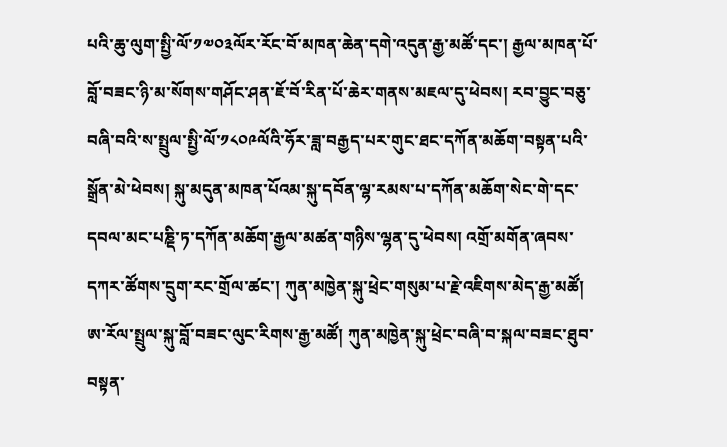པའི་ཆུ་ལུག་སྤྱི་ལོ་༡༧༠༣ལོར་རོང་བོ་མཁན་ཆེན་དགེ་འདུན་རྒྱ་མཚོ་དང་། རྒྱལ་མཁན་པོ་བློ་བཟང་ཉི་མ་སོགས་གཤོང་ཤན་ཇོ་བོ་རིན་པོ་ཆེར་གནས་མཇལ་དུ་ཕེབས། རབ་བྱུང་བཅུ་བཞི་བའི་ས་སྤྲུལ་སྤྱི་ལོ་༡༨༠༩ལོའི་ཧོར་ཟླ་བརྒྱད་པར་གུང་ཐང་དཀོན་མཆོག་བསྟན་པའི་སྒྲོན་མེ་ཕེབས། སྐུ་མདུན་མཁན་པོའམ་སྐུ་དབོན་ལྷ་རམས་པ་དཀོན་མཆོག་སེང་གེ་དང་དབལ་མང་པཎྡི་ཏ་དཀོན་མཆོག་རྒྱལ་མཚན་གཉིས་ལྷན་དུ་ཕེབས། འགྲོ་མགོན་ཞབས་དཀར་ཚོགས་དྲུག་རང་གྲོལ་ཚང་། ཀུན་མཁྱེན་སྐུ་ཕྲེང་གསུམ་པ་རྗེ་འཇིགས་མེད་རྒྱ་མཚོ། ཨ་རོལ་སྤྲུལ་སྐུ་བློ་བཟང་ལུང་རིགས་རྒྱ་མཚོ། ཀུན་མཁྱེན་སྐུ་ཕྲེང་བཞི་བ་སྐལ་བཟང་ཐུབ་བསྟན་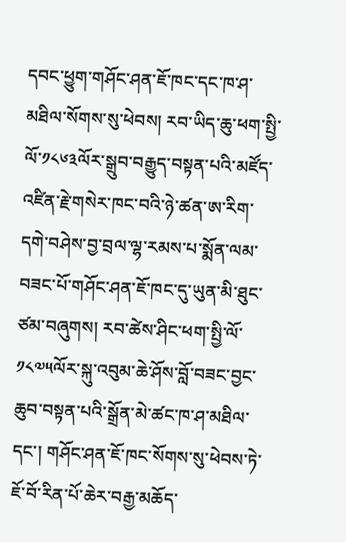དབང་ཕྱུག་གཤོང་ཤན་ཇོ་ཁང་དང་ཁ་ཤ་མཐིལ་སོགས་སུ་ཕེབས། རབ་ཡིད་ཆུ་ཕག་སྤྱི་ལོ་༡༨༦༣ལོར་སྒྲུབ་བརྒྱུད་བསྟན་པའི་མཛོད་འཛིན་རྗེ་གསེར་ཁང་བའི་ཉེ་ཚན་ཨ་རིག་དགེ་བཤེས་བྱ་བྲལ་ལྷ་རམས་པ་སྨོན་ལམ་བཟང་པོ་གཤོང་ཤན་ཇོ་ཁང་དུ་ཡུན་མི་ཐུང་ཙམ་བཞུགས། རབ་ཚེས་ཤིང་ཕག་སྤྱི་ལོ་༡༨༧༥ལོར་སྐུ་འབུམ་ཆེ་ཤོས་བློ་བཟང་བྱང་ཆུབ་བསྟན་པའི་སྒྲོན་མེ་ཚང་ཁ་ཤ་མཐིལ་དང་། གཤོང་ཤན་ཇོ་ཁང་སོགས་སུ་ཕེབས་ཏེ་ཇོ་བོ་རིན་པོ་ཆེར་བརྒྱ་མཆོད་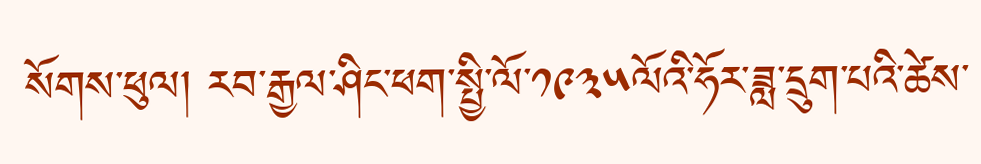སོགས་ཕུལ། རབ་རྒྱལ་ཤིང་ཕག་སྤྱི་ལོ་༡༩༣༥ལོའི་ཧོར་ཟླ་དྲུག་པའི་ཚེས་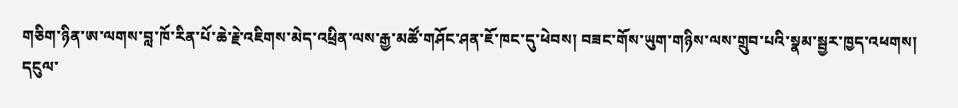གཅིག་ཉིན་ཨ་ལགས་བླ་ཁོ་རིན་པོ་ཆེ་རྗེ་འཇིགས་མེད་འཕྲིན་ལས་རྒྱ་མཚོ་གཤོང་ཤན་ཇོ་ཁང་དུ་ཕེབས། བཟང་གོས་ཡུག་གཉིས་ལས་གྲུབ་པའི་སྣམ་སྦྱར་ཁྱད་འཕགས། དངུལ་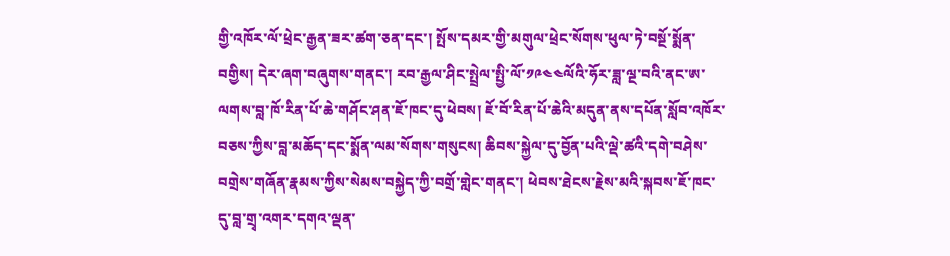གྱི་འཁོར་ལོ་ཕྲེང་རྒྱན་ཟར་ཚག་ཅན་དང་། སྤོས་དམར་གྱི་མགུལ་ཕྲེང་སོགས་ཕུལ་ཏེ་བསྔོ་སྨོན་བགྱིས། དེར་ཞག་བཞུགས་གནང་། རབ་རྒྱལ་ཤིང་སྤྲེལ་སྤྱི་ལོ་༡༩༤༤ལོའི་ཧོར་ཟླ་ལྔ་བའི་ནང་ཨ་ལགས་བླ་ཁོ་རིན་པོ་ཆེ་གཤོང་ཤན་ཇོ་ཁང་དུ་ཕེབས། ཇོ་བོ་རིན་པོ་ཆེའི་མདུན་ནས་དཔོན་སློབ་འཁོར་བཅས་ཀྱིས་བླ་མཆོད་དང་སྨོན་ལམ་སོགས་གསུངས། ཆིབས་སྐྱེལ་དུ་བྱོན་པའི་ལྡེ་ཚའི་དགེ་བཤེས་བགྲེས་གཞོན་རྣམས་ཀྱིས་སེམས་བསྐྱེད་ཀྱི་བགྲོ་གླེང་གནང་། ཕེབས་ཐེངས་རྗེས་མའི་སྐབས་ཇོ་ཁང་དུ་བླ་གྲྭ་འགར་དགའ་ལྡན་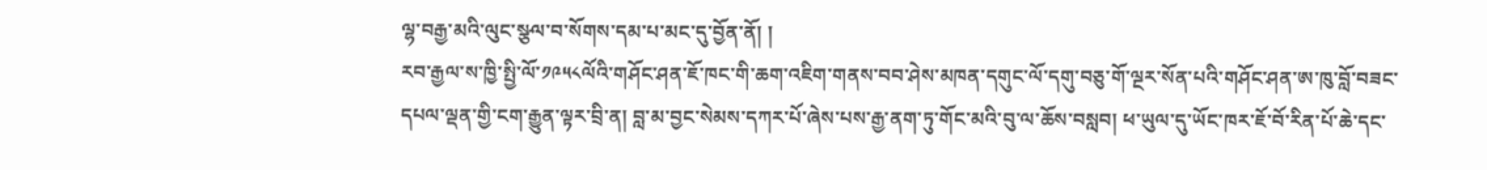ལྷ་བརྒྱ་མའི་ལུང་སྩལ་བ་སོགས་དམ་པ་མང་དུ་བྱོན་ནོ། །
རབ་རྒྱལ་ས་ཁྱི་སྤྱི་ལོ་༡༩༥༨ལོའི་གཤོང་ཤན་ཇོ་ཁང་གི་ཆག་འཇིག་གནས་བབ་ཤེས་མཁན་དགུང་ལོ་དགུ་བཅུ་གོ་ལྔར་སོན་པའི་གཤོང་ཤན་ཨ་ཁུ་བློ་བཟང་དཔལ་ལྡན་གྱི་ངག་རྒྱུན་ལྟར་བྲི་ན། བླ་མ་བྱང་སེམས་དཀར་པོ་ཞེས་པས་རྒྱ་ནག་ཏུ་གོང་མའི་བུ་ལ་ཆོས་བསླབ། ཕ་ཡུལ་དུ་ཡོང་ཁར་ཇོ་བོ་རིན་པོ་ཆེ་དང་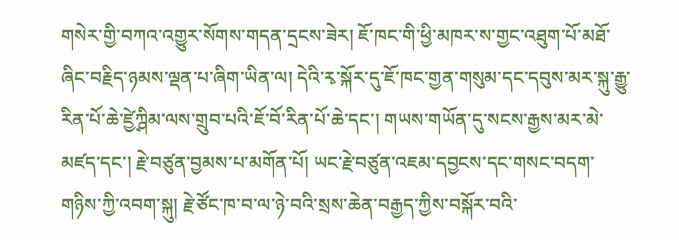གསེར་གྱི་བཀའ་འགྱུར་སོགས་གདན་དྲངས་ཟེར། ཇོ་ཁང་གི་ཕྱི་མཁར་ས་གྱང་འཐུག་པོ་མཐོ་ཞིང་བརྗིད་ཉམས་ལྡན་པ་ཞིག་ཡིན་ལ། དེའི་རྭ་སྐོར་དུ་ཇོ་ཁང་གྱན་གསུམ་དང་དབུས་མར་སྐུ་རྒྱུ་རིན་པོ་ཆེ་ཛྱེཀྴིམ་ལས་གྲུབ་པའི་ཇོ་བོ་རིན་པོ་ཆེ་དང་། གཡས་གཡོན་དུ་སངས་རྒྱས་མར་མེ་མཛད་དང་། རྗེ་བཙུན་བྱམས་པ་མགོན་པོ། ཡང་རྗེ་བཙུན་འཇམ་དབྱངས་དང་གསང་བདག་གཉིས་ཀྱི་འབག་སྐུ། རྗེ་ཙོང་ཁ་བ་ལ་ཉེ་བའི་སྲས་ཆེན་བརྒྱད་ཀྱིས་བསྐོར་བའི་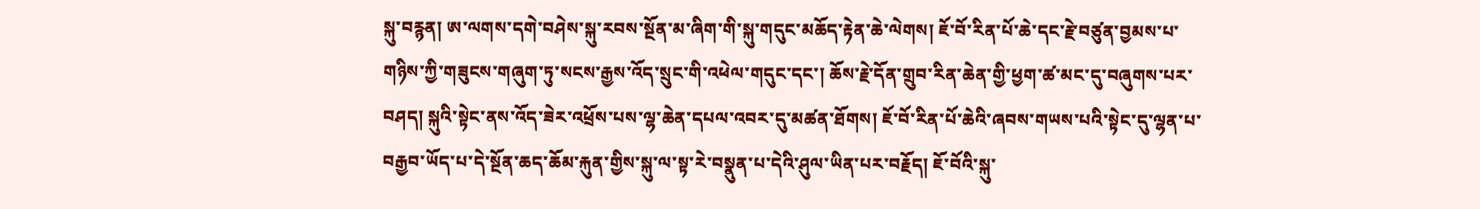སྐུ་བརྙན། ཨ་ལགས་དགེ་བཤེས་སྐུ་རབས་སྔོན་མ་ཞིག་གི་སྐུ་གདུང་མཆོད་རྟེན་ཆེ་ལེགས། ཇོ་བོ་རིན་པོ་ཆེ་དང་རྗེ་བཙུན་བྱམས་པ་གཉིས་ཀྱི་གཟུངས་གཞུག་ཏུ་སངས་རྒྱས་འོད་སྲུང་གི་འཕེལ་གདུང་དང་། ཆོས་རྗེ་དོན་གྲུབ་རིན་ཆེན་གྱི་ཕྱག་ཚ་མང་དུ་བཞུགས་པར་བཤད། སྐུའི་སྟེང་ནས་འོད་ཟེར་འཕྲོས་པས་ལྷ་ཆེན་དཔལ་འབར་དུ་མཚན་ཐོགས། ཇོ་བོ་རིན་པོ་ཆེའི་ཞབས་གཡས་པའི་སྟེང་དུ་ལྷན་པ་བརྒྱབ་ཡོད་པ་དེ་སྔོན་ཆད་ཆོམ་རྐུན་གྱིས་སྐུ་ལ་སྟ་རེ་བསྣུན་པ་དེའི་ཤུལ་ཡིན་པར་བརྗོད། ཇོ་བོའི་སྐུ་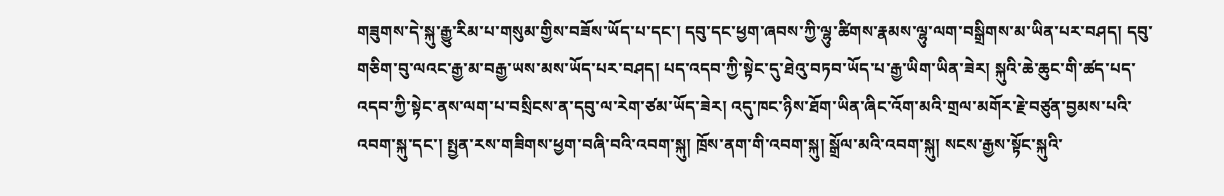གཟུགས་དེ་སྐུ་རྒྱུ་རིམ་པ་གསུམ་གྱིས་བཟོས་ཡོད་པ་དང་། དབུ་དང་ཕྱག་ཞབས་ཀྱི་ལྷུ་ཚིགས་རྣམས་ལྷུ་ལག་བསྒྲིགས་མ་ཡིན་པར་བཤད། དབུ་གཅིག་བུ་ལའང་རྒྱ་མ་བརྒྱ་ཡས་མས་ཡོད་པར་བཤད། པད་འདབ་ཀྱི་སྟེང་དུ་ཐེའུ་བཏབ་ཡོད་པ་རྒྱ་ཡིག་ཡིན་ཟེར། སྐུའི་ཆེ་ཆུང་གི་ཚད་པད་འདབ་ཀྱི་སྟེང་ནས་ལག་པ་བསྲིངས་ན་དབུ་ལ་རེག་ཙམ་ཡོད་ཟེར། འདུ་ཁང་ཉིས་ཐོག་ཡིན་ཞིང་འོག་མའི་གྲལ་མགོར་རྗེ་བཙུན་བྱམས་པའི་འབག་སྐུ་དང་། སྤྱན་རས་གཟིགས་ཕྱག་བཞི་བའི་འབག་སྐུ། ཁྲོས་ནག་གི་འབག་སྐུ། སྒྲོལ་མའི་འབག་སྐུ། སངས་རྒྱས་སྟོང་སྐུའི་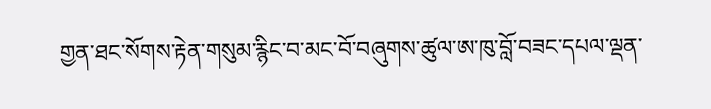གྱན་ཐང་སོགས་རྟེན་གསུམ་རྙིང་བ་མང་བོ་བཞུགས་ཚུལ་ཨ་ཁུ་བློ་བཟང་དཔལ་ལྡན་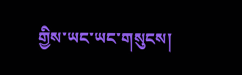གྱིས་ཡང་ཡང་གསུངས།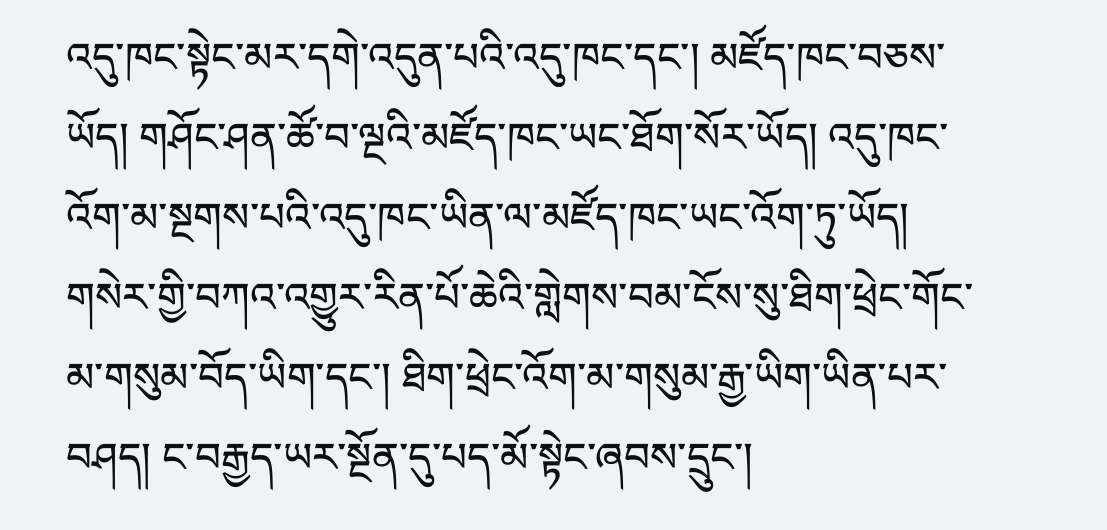འདུ་ཁང་སྟེང་མར་དགེ་འདུན་པའི་འདུ་ཁང་དང་། མཛོད་ཁང་བཅས་ཡོད། གཤོང་ཤན་ཚོ་བ་ལྔའི་མཛོད་ཁང་ཡང་ཐོག་སོར་ཡོད། འདུ་ཁང་འོག་མ་སྔགས་པའི་འདུ་ཁང་ཡིན་ལ་མཛོད་ཁང་ཡང་འོག་ཏུ་ཡོད། གསེར་གྱི་བཀའ་འགྱུར་རིན་པོ་ཆེའི་གླེགས་བམ་ངོས་སུ་ཐིག་ཕྲེང་གོང་མ་གསུམ་བོད་ཡིག་དང་། ཐིག་ཕྲེང་འོག་མ་གསུམ་རྒྱ་ཡིག་ཡིན་པར་བཤད། ང་བརྒྱད་ཡར་སྔོན་དུ་པད་མོ་སྟེང་ཞབས་དྲུང་།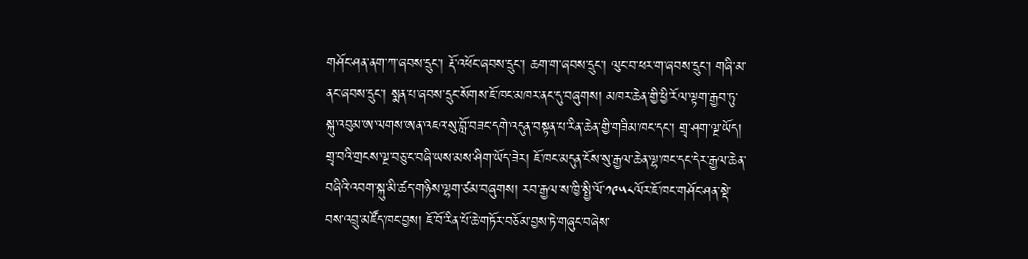གཤོང་ཤན་ནག་ཀ་ཞབས་དྲུང་། རྡོ་འཕོང་ཞབས་དྲུང་། ཆག་ག་ཞབས་དྲུང་། ལུང་བ་ཕར་ག་ཞབས་དྲུང་། གཞི་མ་ནང་ཞབས་དྲུང་། སྨན་པ་ཞབས་དྲུང་སོགས་ཇོ་ཁང་མཁར་ནང་དུ་བཞུགས། མཁར་ཆེན་གྱི་ཕྱི་རོལ་ལྟག་རྒྱབ་ཏུ་སྐུ་འབུམ་ཨ་ལགས་ཨན་འཇའ་སུ་བློ་བཟང་དགེ་འདུན་བསྟན་པ་རིན་ཆེན་གྱི་གཟིམ་ཁང་དང་། གྲྭ་ཤག་ལྔ་ཡོད། གྲྭ་བའི་གྲངས་ལྔ་བཅུ་ང་བཞི་ཡས་མས་ཤིག་ཡོད་ཟེར། ཇོ་ཁང་མདུན་ངོས་སུ་རྒྱལ་ཆེན་ལྷ་ཁང་དང་དེར་རྒྱལ་ཆེན་བཞིའི་འབག་སྐུ་མི་ཚད་གཉིས་ལྷག་ཙམ་བཞུགས། རབ་རྒྱལ་ས་ཁྱི་སྤྱི་ལོ་༡༩༥༨ལོར་ཇོ་ཁང་གཤོང་ཤན་སྡེ་བས་འབྲུ་མཛོད་ཁང་བྱས། ཇོ་བོ་རིན་པོ་ཆེ་གཏོར་བཅོམ་བྱས་ཏེ་གཞུང་བཞེས་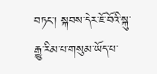བཏང་། སྐབས་དེར་ཇོ་བོའི་སྐུ་རྒྱུ་རིམ་པ་གསུམ་ཡོད་པ་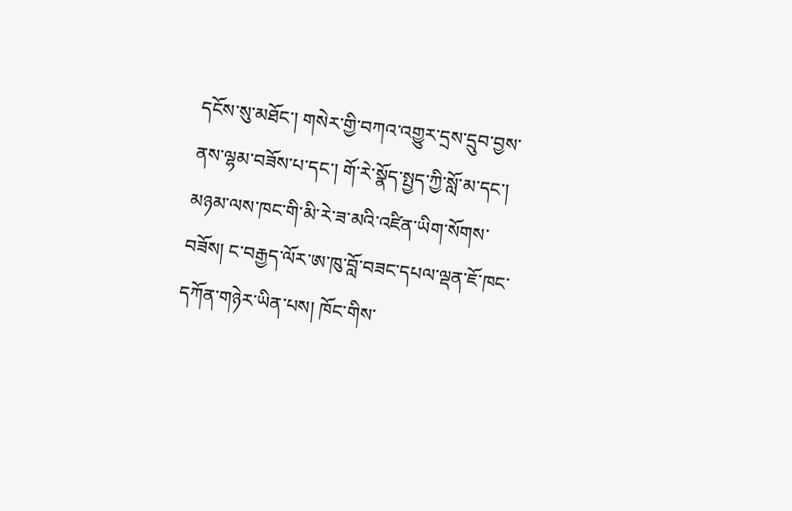དངོས་སུ་མཐོང་། གསེར་གྱི་བཀའ་འགྱུར་དྲས་དྲུབ་བྱས་ནས་ལྷམ་བཟོས་པ་དང་། གོ་རེ་སྣོད་སྤྱད་ཀྱི་སློ་མ་དང་། མཉམ་ལས་ཁང་གི་མི་རེ་ཟ་མའི་འཛིན་ཡིག་སོགས་བཟོས། ང་བརྒྱད་ལོར་ཨ་ཁུ་བློ་བཟང་དཔལ་ལྡན་ཇོ་ཁང་དཀོན་གཉེར་ཡིན་པས། ཁོང་གིས་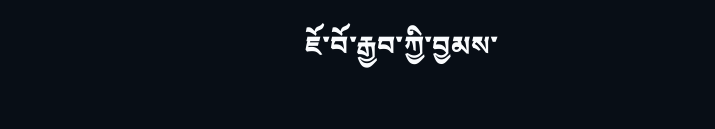ཇོ་བོ་རྒྱབ་ཀྱི་བྱམས་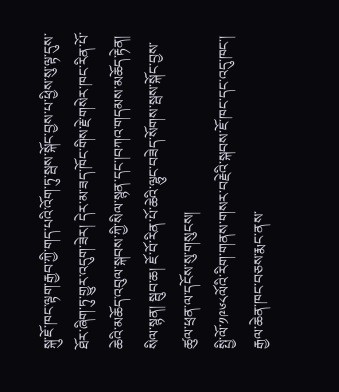སྐུ་ཇོ་ཁང་ལྟག་རྒྱབ་ཀྱི་གད་པའི་འོག་ཏུ་སྦས་སྐོང་བྱས་པ་ཕྱིས་སུ་ལྟ་དུས་ཐོར་ཞིག་ཏུ་གྱུར་འདུག་ཟེར། དེར་མ་ཟད་ཁོང་གིས་རྗེ་གསེར་ཁང་རིན་པོ་ཆེའི་མཆོད་འབུལ་སྐབས་ཀྱི་སིལ་སྙན་དང་།བཀའ་གདམས་མཆོད་རྟེན། སིལ་སྙན། སྦུབ་ཆ། ཇོ་བོ་རིན་པོ་ཆེའི་ལྷུང་བཟེད་སོགས་སྦས་སྐོང་བྱས་ཚུལ་ཕྲན་ལ་དངོས་སུ་གསུངས།
སྤྱི་ལོ་༡༩༦༨ལོའི་རིག་གནས་གསར་བརྗེའི་སྐབས་ཇོ་ཁང་དང་འདུ་ཁང་། རྒྱལ་ཆེན་ཁང་བཅས་རྨང་ནས་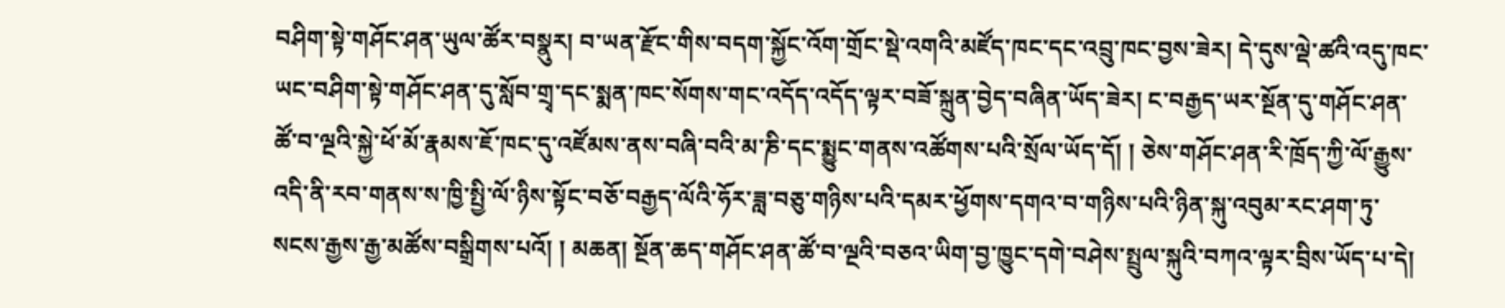བཤིག་སྟེ་གཤོང་ཤན་ཡུལ་ཚོར་བསྣུར། བ་ཡན་རྫོང་གིས་བདག་སྐྱོང་འོག་གྲོང་སྡེ་འགའི་མཛོད་ཁང་དང་འབྲུ་ཁང་བྱས་ཟེར། དེ་དུས་ལྡེ་ཚའི་འདུ་ཁང་ཡང་བཤིག་སྟེ་གཤོང་ཤན་དུ་སློབ་གྲྭ་དང་སྨན་ཁང་སོགས་གང་འདོད་འདོད་ལྟར་བཟོ་སྐྲུན་བྱེད་བཞིན་ཡོད་ཟེར། ང་བརྒྱད་ཡར་སྔོན་དུ་གཤོང་ཤན་ཚོ་བ་ལྔའི་སྐྱེ་ཕོ་མོ་རྣམས་ཇོ་ཁང་དུ་འཛོམས་ནས་བཞི་བའི་མ་ཎི་དང་སྨྱུང་གནས་འཚོགས་པའི་སྲོལ་ཡོད་དོ། ། ཅེས་གཤོང་ཤན་རི་ཁྲོད་ཀྱི་ལོ་རྒྱུས་འདི་ནི་རབ་གནས་ས་ཁྱི་སྤྱི་ལོ་ཉིས་སྟོང་བཅོ་བརྒྱད་ལོའི་ཧོར་ཟླ་བཅུ་གཉིས་པའི་དམར་ཕྱོགས་དགའ་བ་གཉིས་པའི་ཉིན་སྐུ་འབུམ་རང་ཤག་ཏུ་སངས་རྒྱས་རྒྱ་མཚོས་བསྒྲིགས་པའོ། ། མཆན། སྔོན་ཆད་གཤོང་ཤན་ཚོ་བ་ལྔའི་བཅའ་ཡིག་བྱ་ཁྱུང་དགེ་བཤེས་སྤྲུལ་སྐུའི་བཀའ་ལྟར་བྲིས་ཡོད་པ་དེ།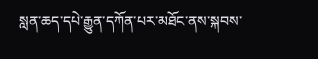སླན་ཆད་དཔེ་རྒྱུན་དཀོན་པར་མཐོང་ནས་སྐབས་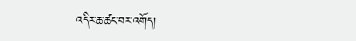འདིར་ཆ་ཚང་བར་འགོད།